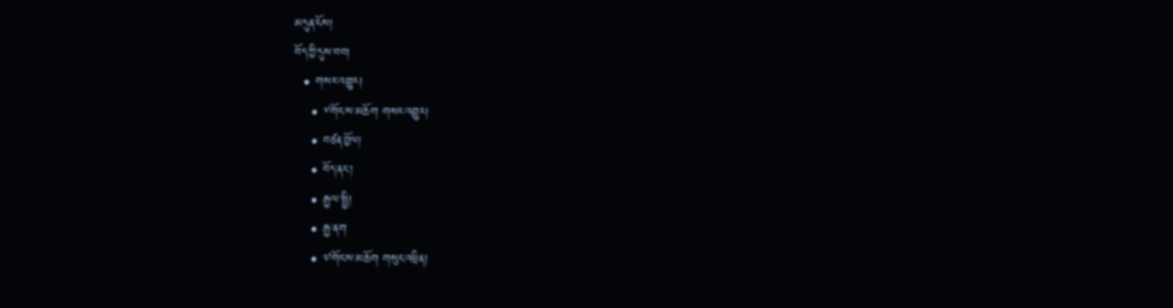མདུན་ངོས།
བོད་ཀྱི་དུས་བབ།
  • གསར་འགྱུར།
    • ༸གོང་ས་མཆོག གསར་འགྱུར།
    • བཙན་བྱོལ།
    • བོད་ནང་།
    • རྒྱལ་སྤྱི།
    • རྒྱ་ནག
    • ༧གོང་ས་མཆོག གསུང་འཕྲིན།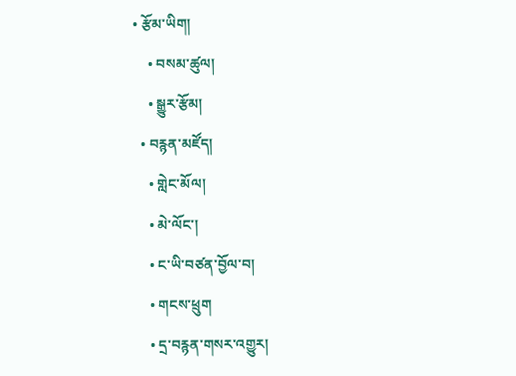• རྩོམ་ཡིག།
    • བསམ་ཚུལ།
    • སྒྱུར་རྩོམ།
  • བརྙན་མཛོད།
    • གླེང་མོལ།
    • མེ་ལོང་།
    • ང་ཡི་བཙན་བྱོལ་བ།
    • གངས་ཕྲུག
    • དྲ་བརྙན་གསར་འགྱུར།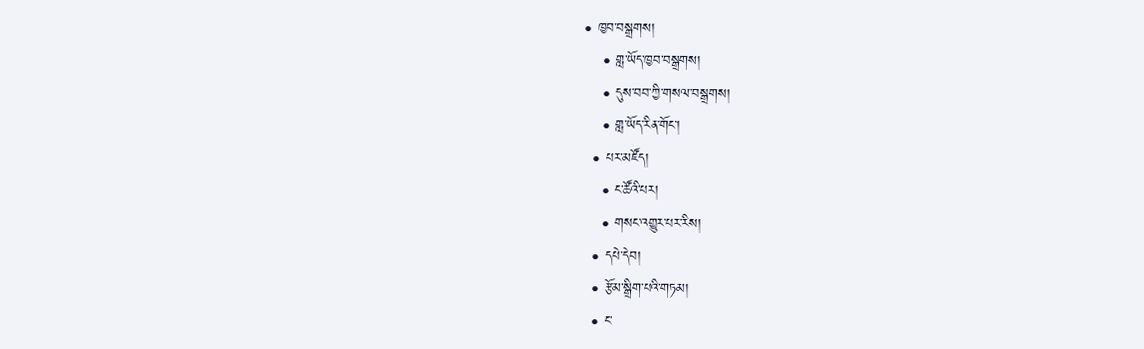• ཁྱབ་བསྒྲགས།
    • གླ་ཡོད་ཁྱབ་བསྒྲགས།
    • དུས་བབ་ཀྱི་གསལ་བསྒྲགས།
    • གླ་ཡོད་རིན་གོང་།
  • པར་མཛོད།
    • ང་ཚོའི་པར།
    • གསང་འགྱུར་པར་རིས།
  • དཔེ་དེབ།
  • རྩོམ་སྒྲིག་པའི་གཏམ།
  • ང་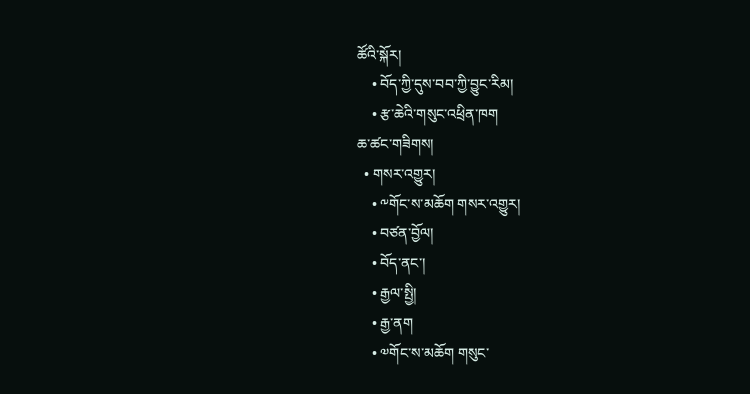ཚོའི་སྐོར།
    • བོད་ཀྱི་དུས་བབ་ཀྱི་བྱུང་རིམ།
    • རྩ་ཆེའི་གསུང་འཕྲིན་ཁག
ཆ་ཚང་གཟིགས།
  • གསར་འགྱུར།
    • ༸གོང་ས་མཆོག གསར་འགྱུར།
    • བཙན་བྱོལ།
    • བོད་ནང་།
    • རྒྱལ་སྤྱི།
    • རྒྱ་ནག
    • ༧གོང་ས་མཆོག གསུང་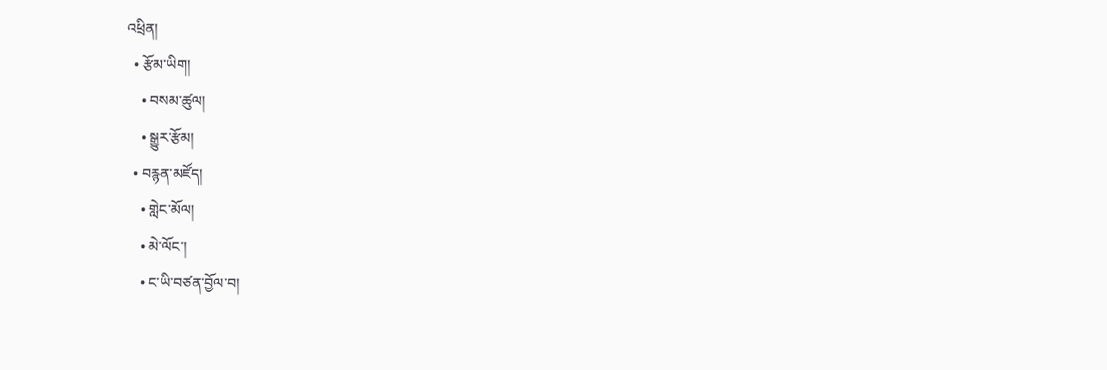འཕྲིན།
  • རྩོམ་ཡིག།
    • བསམ་ཚུལ།
    • སྒྱུར་རྩོམ།
  • བརྙན་མཛོད།
    • གླེང་མོལ།
    • མེ་ལོང་།
    • ང་ཡི་བཙན་བྱོལ་བ།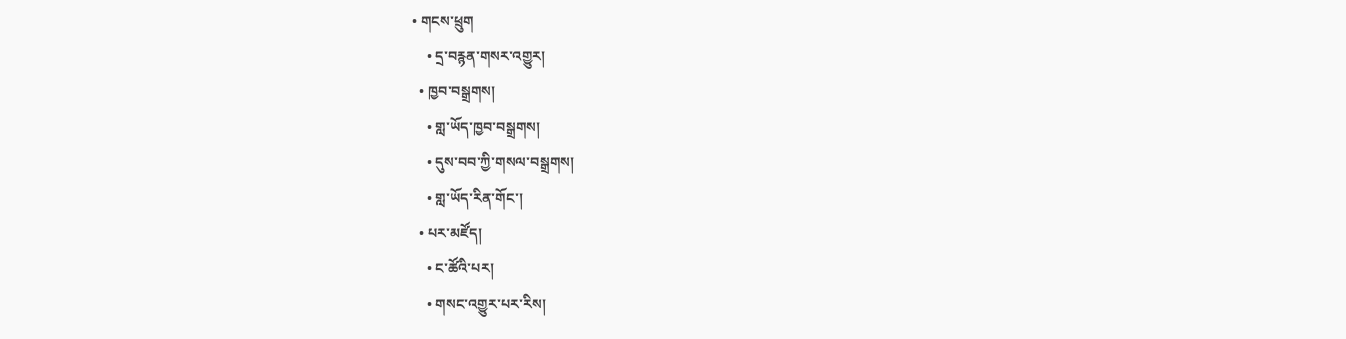• གངས་ཕྲུག
    • དྲ་བརྙན་གསར་འགྱུར།
  • ཁྱབ་བསྒྲགས།
    • གླ་ཡོད་ཁྱབ་བསྒྲགས།
    • དུས་བབ་ཀྱི་གསལ་བསྒྲགས།
    • གླ་ཡོད་རིན་གོང་།
  • པར་མཛོད།
    • ང་ཚོའི་པར།
    • གསང་འགྱུར་པར་རིས།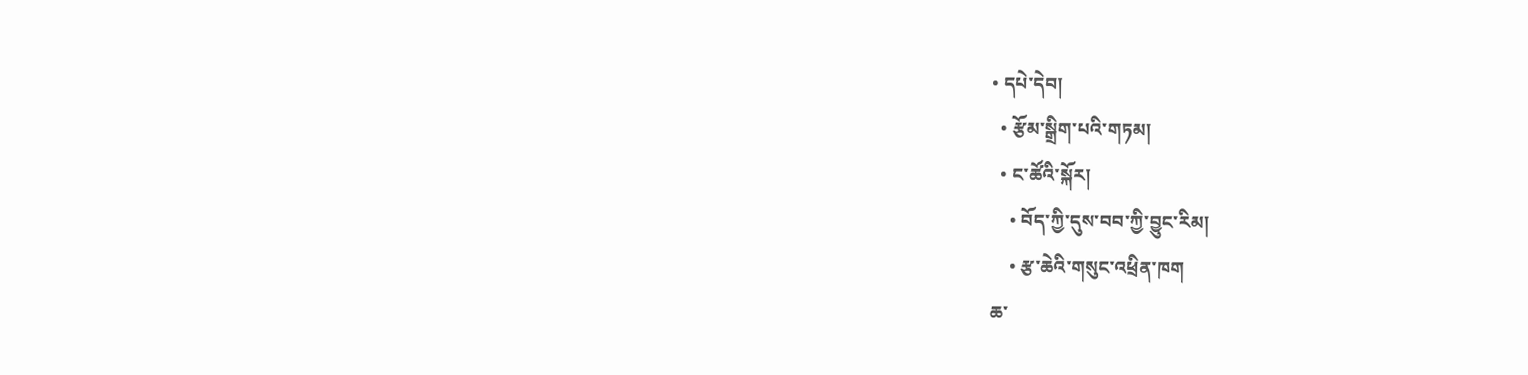• དཔེ་དེབ།
  • རྩོམ་སྒྲིག་པའི་གཏམ།
  • ང་ཚོའི་སྐོར།
    • བོད་ཀྱི་དུས་བབ་ཀྱི་བྱུང་རིམ།
    • རྩ་ཆེའི་གསུང་འཕྲིན་ཁག
ཆ་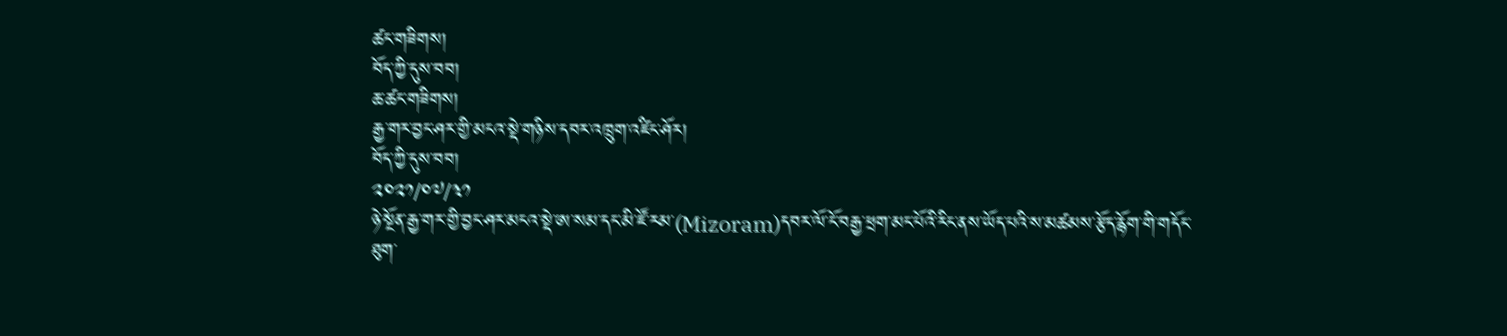ཚང་གཟིགས།
བོད་ཀྱི་དུས་བབ།
ཆ་ཚང་གཟིགས།
རྒྱ་གར་བྱང་ཤར་གྱི་མངའ་སྡེ་གཉིས་དབར་འཁྲུག་འཛིང་ཤོར།
བོད་ཀྱི་དུས་བབ།
༢༠༢༡/༠༧/༣༡
ཉེ་སྔོན་རྒྱ་གར་གྱི་བྱང་ཤར་མངའ་སྡེ་ཨ་སམ་དང་མི་ཛོ་རམ་(Mizoram)དབར་ལོ་ངོ་བརྒྱ་ཕྲག་མང་པོའི་རིང་ནས་ཡོད་པའི་ས་མཚམས་རྩོད་རྙོག་གི་གདོང་ཐུག་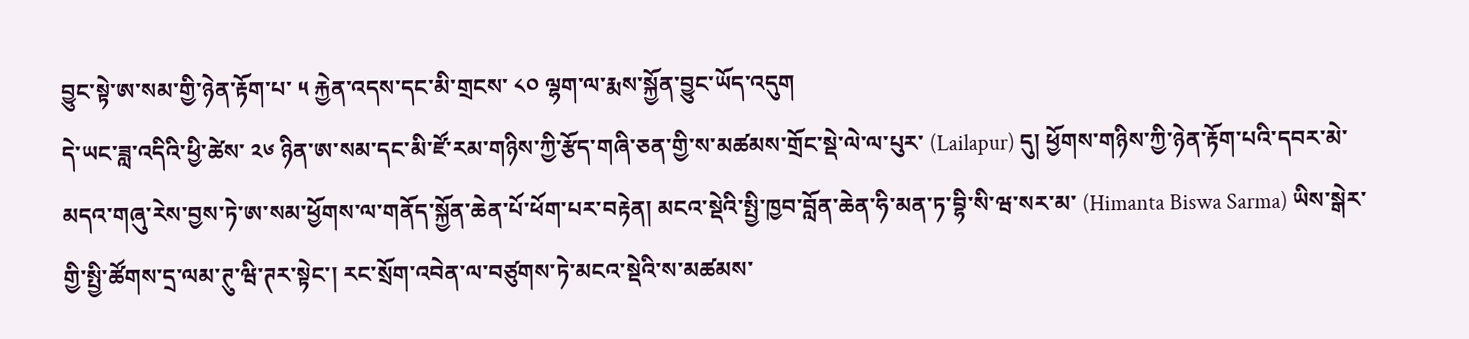བྱུང་སྟེ་ཨ་སམ་གྱི་ཉེན་རྟོག་པ་ ༥ རྐྱེན་འདས་དང་མི་གྲངས་ ༨༠ ལྷག་ལ་རྨས་སྐྱོན་བྱུང་ཡོད་འདུག
དེ་ཡང་ཟླ་འདིའི་ཕྱི་ཚེས་ ༢༦ ཉིན་ཨ་སམ་དང་མི་ཛོ་རམ་གཉིས་ཀྱི་རྩོད་གཞི་ཅན་གྱི་ས་མཚམས་གྲོང་སྡེ་ལེ་ལ་པུར་ (Lailapur) དུ། ཕྱོགས་གཉིས་ཀྱི་ཉེན་རྟོག་པའི་དབར་མེ་མདའ་གཞུ་རེས་བྱས་ཏེ་ཨ་སམ་ཕྱོགས་ལ་གནོད་སྐྱོན་ཆེན་པོ་ཕོག་པར་བརྟེན། མངའ་སྡེའི་སྤྱི་ཁྱབ་བློན་ཆེན་ཧི་མན་ཏ་བྷི་སི་ཝ་སར་མ་ (Himanta Biswa Sarma) ཡིས་སྒེར་གྱི་སྤྱི་ཚོགས་དྲ་ལམ་ཊུ་ཝི་ཊར་སྟེང་། རང་སྲོག་འབེན་ལ་བཙུགས་ཏེ་མངའ་སྡེའི་ས་མཚམས་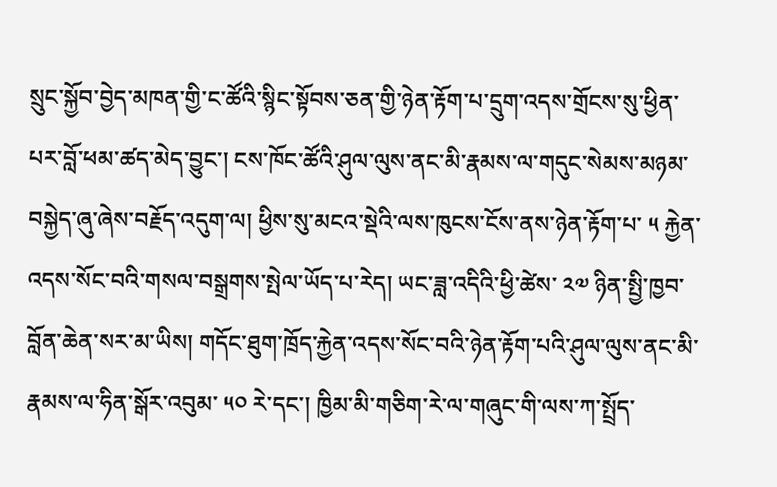སྲུང་སྐྱོབ་བྱེད་མཁན་གྱི་ང་ཚོའི་སྙིང་སྟོབས་ཅན་གྱི་ཉེན་རྟོག་པ་དྲུག་འདས་གྲོངས་སུ་ཕྱིན་པར་བློ་ཕམ་ཚད་མེད་བྱུང་། ངས་ཁོང་ཚོའི་ཤུལ་ལུས་ནང་མི་རྣམས་ལ་གདུང་སེམས་མཉམ་བསྐྱེད་ཞུ་ཞེས་བརྗོད་འདུག་ལ། ཕྱིས་སུ་མངའ་སྡེའི་ལས་ཁུངས་ངོས་ནས་ཉེན་རྟོག་པ་ ༥ རྐྱེན་འདས་སོང་བའི་གསལ་བསྒྲགས་སྤེལ་ཡོད་པ་རེད། ཡང་ཟླ་འདིའི་ཕྱི་ཚེས་ ༢༧ ཉིན་སྤྱི་ཁྱབ་བློན་ཆེན་སར་མ་ཡིས། གདོང་ཐུག་ཁྲོད་རྐྱེན་འདས་སོང་བའི་ཉེན་རྟོག་པའི་ཤུལ་ལུས་ནང་མི་རྣམས་ལ་ཧིན་སྒོར་འབུམ་ ༥༠ རེ་དང་། ཁྱིམ་མི་གཅིག་རེ་ལ་གཞུང་གི་ལས་ཀ་སྤྲོད་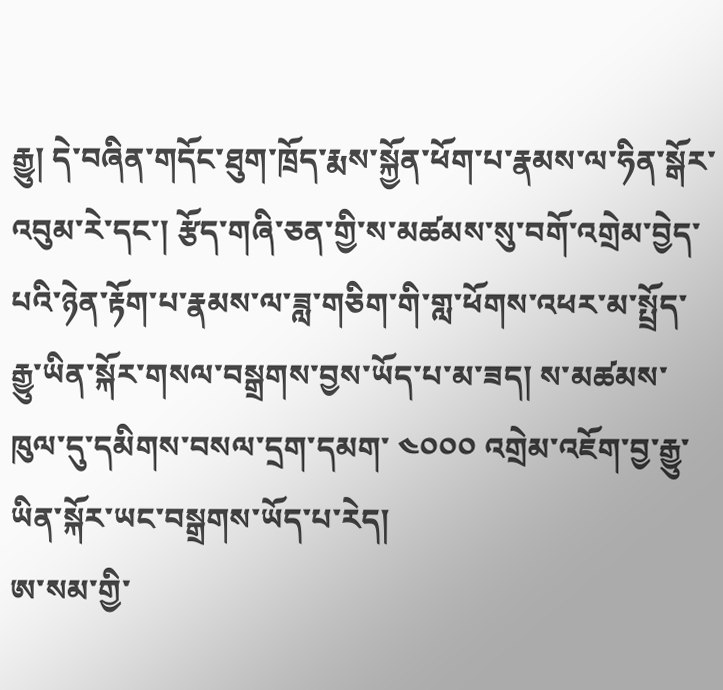རྒྱུ། དེ་བཞིན་གདོང་ཐུག་ཁྲོད་རྨས་སྐྱོན་ཕོག་པ་རྣམས་ལ་ཧིན་སྒོར་འབུམ་རེ་དང་། རྩོད་གཞི་ཅན་གྱི་ས་མཚམས་སུ་བགོ་འགྲེམ་བྱེད་པའི་ཉེན་རྟོག་པ་རྣམས་ལ་ཟླ་གཅིག་གི་གླ་ཕོགས་འཕར་མ་སྤྲོད་རྒྱུ་ཡིན་སྐོར་གསལ་བསྒྲགས་བྱས་ཡོད་པ་མ་ཟད། ས་མཚམས་ཁུལ་དུ་དམིགས་བསལ་དྲག་དམག་ ༤༠༠༠ འགྲེམ་འཇོག་བྱ་རྒྱུ་ཡིན་སྐོར་ཡང་བསྒྲགས་ཡོད་པ་རེད།
ཨ་སམ་གྱི་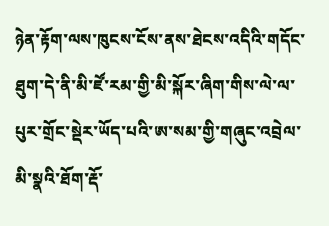ཉེན་རྟོག་ལས་ཁུངས་ངོས་ནས་ཐེངས་འདིའི་གདོང་ཐུག་དེ་ནི་མི་ཛོ་རམ་གྱི་མི་སྐོར་ཞིག་གིས་ལེ་ལ་པུར་གྲོང་སྡེར་ཡོད་པའི་ཨ་སམ་གྱི་གཞུང་འབྲེལ་མི་སྣའི་ཐོག་རྡོ་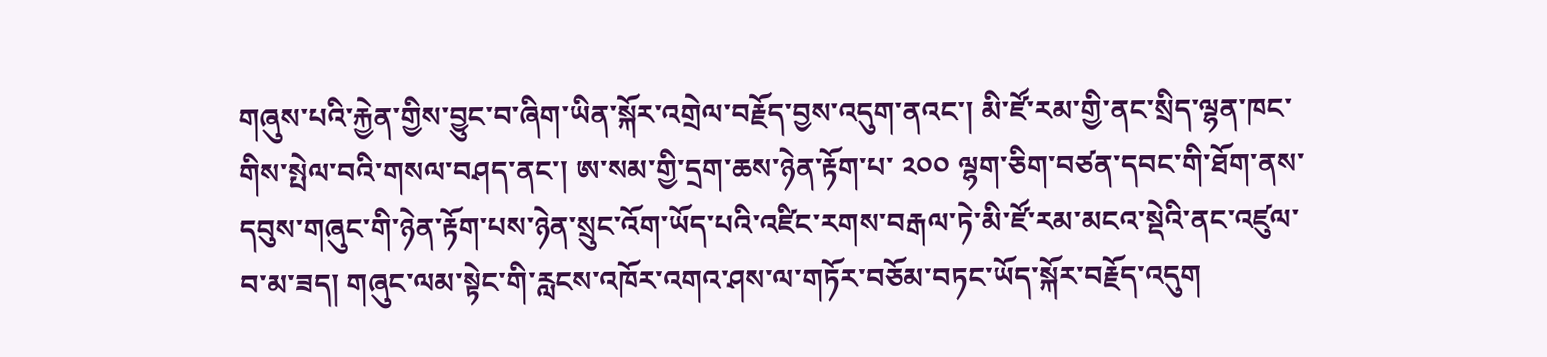གཞུས་པའི་རྐྱེན་གྱིས་བྱུང་བ་ཞིག་ཡིན་སྐོར་འགྲེལ་བརྗོད་བྱས་འདུག་ནའང་། མི་ཛོ་རམ་གྱི་ནང་སྲིད་ལྷན་ཁང་གིས་སྤེལ་བའི་གསལ་བཤད་ནང་། ཨ་སམ་གྱི་དྲག་ཆས་ཉེན་རྟོག་པ་ ༢༠༠ ལྷག་ཅིག་བཙན་དབང་གི་ཐོག་ནས་དབུས་གཞུང་གི་ཉེན་རྟོག་པས་ཉེན་སྲུང་འོག་ཡོད་པའི་འཛིང་རགས་བརྒལ་ཏེ་མི་ཛོ་རམ་མངའ་སྡེའི་ནང་འཛུལ་བ་མ་ཟད། གཞུང་ལམ་སྟེང་གི་རླངས་འཁོར་འགའ་ཤས་ལ་གཏོར་བཅོམ་བཏང་ཡོད་སྐོར་བརྗོད་འདུག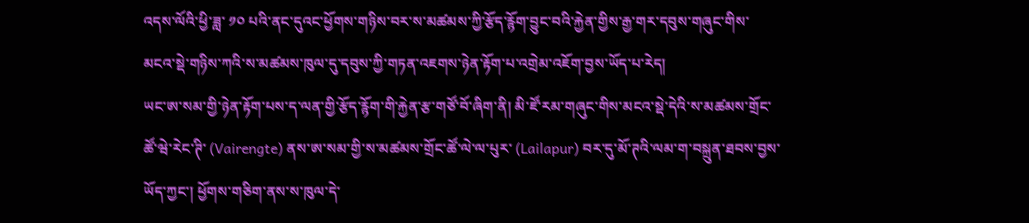འདས་ལོའི་ཕྱི་ཟླ་ ༡༠ པའི་ནང་དུའང་ཕྱོགས་གཉིས་བར་ས་མཚམས་ཀྱི་རྩོད་རྙོག་བྱུང་བའི་རྐྱེན་གྱིས་རྒྱ་གར་དབུས་གཞུང་གིས་མངའ་སྡེ་གཉིས་ཀའི་ས་མཚམས་ཁུལ་དུ་དབུས་ཀྱི་གཏན་འཇགས་ཉེན་རྟོག་པ་འགྲེམ་འཇོག་བྱས་ཡོད་པ་རེད།
ཡང་ཨ་སམ་གྱི་ཉེན་རྟོག་པས་ད་ལན་གྱི་རྩོད་རྙོག་གི་རྐྱེན་རྩ་གཙོ་བོ་ཞིག་ནི། མི་ཛོ་རམ་གཞུང་གིས་མངའ་སྡེ་དེའི་ས་མཚམས་གྲོང་ཚོ་ཝེ་རེང་ཊི་ (Vairengte) ནས་ཨ་སམ་གྱི་ས་མཚམས་གྲོང་ཚོ་ལེ་ལ་པུར་ (Lailapur) བར་དུ་མོ་ཊའི་ལམ་ག་བསྐྲུན་ཐབས་བྱས་ཡོད་ཀྱང་། ཕྱོགས་གཅིག་ནས་ས་ཁུལ་དེ་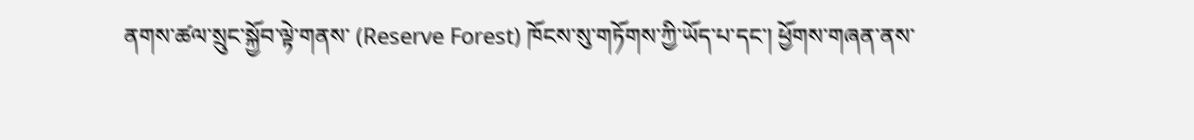ནགས་ཚལ་སྲུང་སྐྱོབ་ལྟེ་གནས་ (Reserve Forest) ཁོངས་སུ་གཏོགས་ཀྱི་ཡོད་པ་དང་། ཕྱོགས་གཞན་ནས་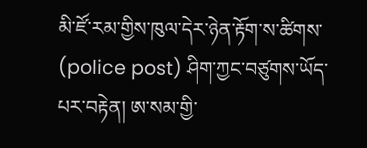མི་ཛོ་རམ་གྱིས་ཁུལ་དེར་ཉེན་རྟོག་ས་ཚིགས་ (police post) ཤིག་ཀྱང་བཙུགས་ཡོད་པར་བརྟེན། ཨ་སམ་གྱི་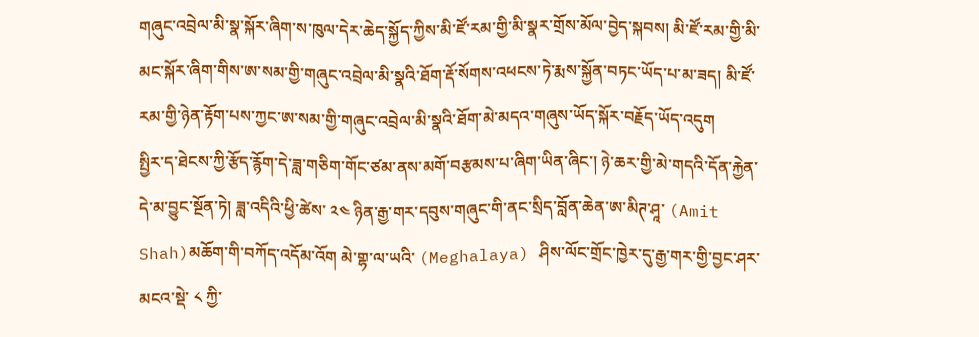གཞུང་འབྲེལ་མི་སྣ་སྐོར་ཞིག་ས་ཁུལ་དེར་ཆེད་སྐྱོད་ཀྱིས་མི་ཛོ་རམ་གྱི་མི་སྣར་གྲོས་མོལ་བྱེད་སྐབས། མི་ཛོ་རམ་གྱི་མི་མང་སྐོར་ཞིག་གིས་ཨ་སམ་གྱི་གཞུང་འབྲེལ་མི་སྣའི་ཐོག་རྡོ་སོགས་འཕངས་ཏེ་རྨས་སྐྱོན་བཏང་ཡོད་པ་མ་ཟད། མི་ཛོ་རམ་གྱི་ཉེན་རྟོག་པས་ཀྱང་ཨ་སམ་གྱི་གཞུང་འབྲེལ་མི་སྣའི་ཐོག་མེ་མདའ་གཞུས་ཡོད་སྐོར་བརྗོད་ཡོད་འདུག
སྤྱིར་ད་ཐེངས་ཀྱི་རྩོད་རྙོག་དེ་ཟླ་གཅིག་གོང་ཙམ་ནས་མགོ་བརྩམས་པ་ཞིག་ཡིན་ཞིང་། ཉེ་ཆར་གྱི་མེ་གདའི་དོན་རྐྱེན་དེ་མ་བྱུང་སྔོན་ཏེ། ཟླ་འདིའི་ཕྱི་ཚེས་ ༢༤ ཉིན་རྒྱ་གར་དབུས་གཞུང་གི་ནང་སྲིད་བློན་ཆེན་ཨ་མིཊ་ཤཱ་ (Amit Shah)མཆོག་གི་བཀོད་འདོམ་འོག མེ་གྷ་ལ་ཡའི་ (Meghalaya) ཤིས་ལོང་གྲོང་ཁྱེར་དུ་རྒྱ་གར་གྱི་བྱང་ཤར་མངའ་སྡེ་ ༨ ཀྱི་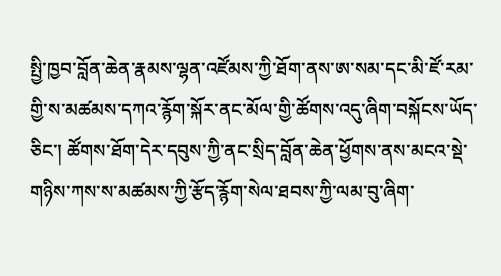སྤྱི་ཁྱབ་བློན་ཆེན་རྣམས་ལྷན་འཛོམས་ཀྱི་ཐོག་ནས་ཨ་སམ་དང་མི་ཛོ་རམ་གྱི་ས་མཚམས་དཀའ་རྙོག་སྐོར་ནང་མོལ་གྱི་ཚོགས་འདུ་ཞིག་བསྐོངས་ཡོད་ཅིང་། ཚོགས་ཐོག་དེར་དབུས་ཀྱི་ནང་སྲིད་བློན་ཆེན་ཕྱོགས་ནས་མངའ་སྡེ་གཉིས་ཀས་ས་མཚམས་ཀྱི་རྩོད་རྙོག་སེལ་ཐབས་ཀྱི་ལམ་བུ་ཞིག་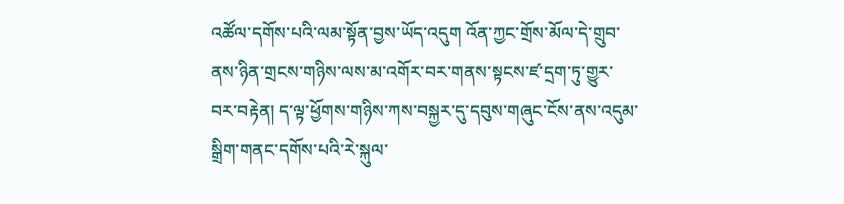འཚོལ་དགོས་པའི་ལམ་སྟོན་བྱས་ཡོད་འདུག འོན་ཀྱང་གྲོས་མོལ་དེ་གྲུབ་ནས་ཉིན་གྲངས་གཉིས་ལས་མ་འགོར་བར་གནས་སྟངས་ཛ་དྲག་ཏུ་གྱུར་བར་བརྟེན། ད་ལྟ་ཕྱོགས་གཉིས་ཀས་བསྐྱར་དུ་དབུས་གཞུང་ངོས་ནས་འདུམ་སྒྲིག་གནང་དགོས་པའི་རེ་སྐུལ་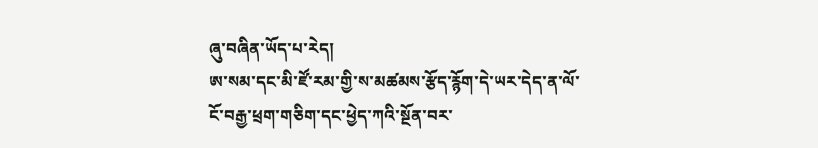ཞུ་བཞིན་ཡོད་པ་རེད།
ཨ་སམ་དང་མི་ཛོ་རམ་གྱི་ས་མཚམས་རྩོད་རྙོག་དེ་ཡར་དེད་ན་ལོ་ངོ་བརྒྱ་ཕྲག་གཅིག་དང་ཕྱེད་ཀའི་སྔོན་བར་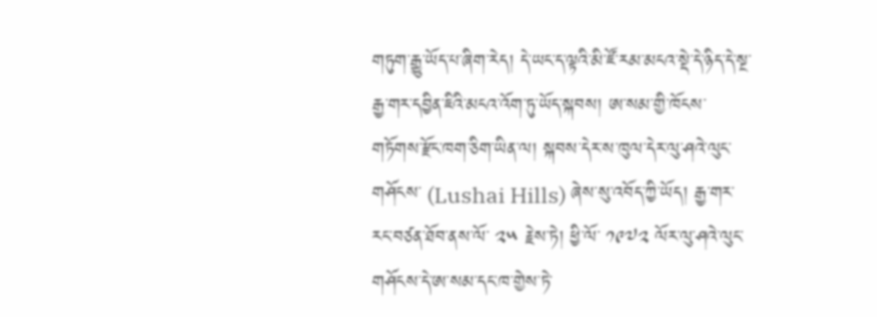གཏུག་རྒྱུ་ཡོད་པ་ཞིག་རེད། དེ་ཡང་ད་ལྟའི་མི་ཛོ་རམ་མངའ་སྡེ་དེ་ཉིད་དེ་སྔ་རྒྱ་གར་དབྱིན་ཇིའི་མངའ་འོག་ཏུ་ཡོད་སྐབས། ཨ་སམ་གྱི་ཁོངས་གཏོགས་རྫོང་ཁག་ཅིག་ཡིན་ལ། སྐབས་དེར་ས་ཁུལ་དེར་ལུ་ཤའེ་ལུང་གཤོངས་ (Lushai Hills) ཞེས་སུ་འབོད་ཀྱི་ཡོད། རྒྱ་གར་རང་བཙན་ཐོབ་ནས་ལོ་ ༢༥ རྗེས་ཏེ། ཕྱི་ལོ་ ༡༩༧༢ ལོར་ལུ་ཤའེ་ལུང་གཤོངས་དེ་ཨ་སམ་དང་ཁ་གྱེས་ཏེ་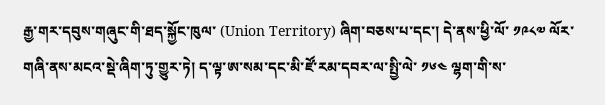རྒྱ་གར་དབུས་གཞུང་གི་ཐད་སྐྱོང་ཁུལ་ (Union Territory) ཞིག་བཅས་པ་དང་། དེ་ནས་ཕྱི་ལོ་ ༡༩༨༧ ལོར་གཞི་ནས་མངའ་སྡེ་ཞིག་ཏུ་གྱུར་ཏེ། ད་ལྟ་ཨ་སམ་དང་མི་ཛོ་རམ་དབར་ལ་སྤྱི་ལེ་ ༡༦༤ ལྷག་གི་ས་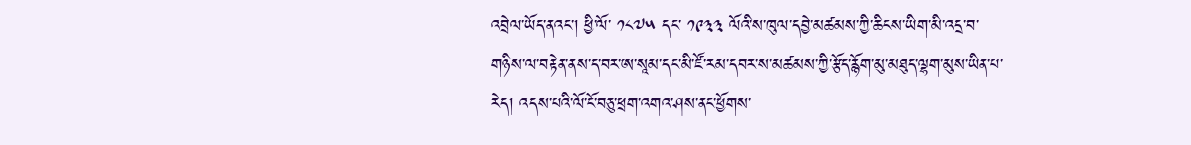འབྲེལ་ཡོད་ནའང་། ཕྱི་ལོ་ ༡༨༧༥ དང་ ༡༩༣༣ ལོའི་ས་ཁུལ་དབྱེ་མཚམས་ཀྱི་ཆིངས་ཡིག་མི་འདྲ་བ་གཉིས་ལ་བརྟེན་ནས་ད་བར་ཨ་སཱམ་དང་མི་ཛོ་རམ་དབར་ས་མཚམས་ཀྱི་རྩོད་རྙོག་མུ་མཐུད་ལྷག་མུས་ཡིན་པ་རེད། འདས་པའི་ལོ་ངོ་བཅུ་ཕྲག་འགའ་ཤས་ནང་ཕྱོགས་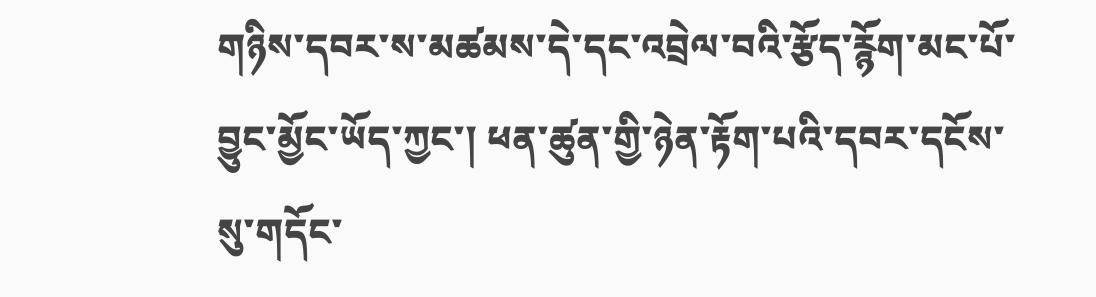གཉིས་དབར་ས་མཚམས་དེ་དང་འབྲེལ་བའི་རྩོད་རྙོག་མང་པོ་བྱུང་མྱོང་ཡོད་ཀྱང་། ཕན་ཚུན་གྱི་ཉེན་རྟོག་པའི་དབར་དངོས་སུ་གདོང་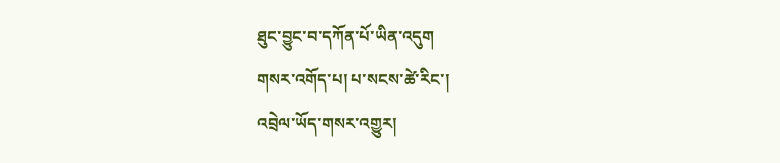ཐུང་བྱུང་བ་དཀོན་པོ་ཡིན་འདུག
གསར་འགོད་པ། པ་སངས་ཚེ་རིང་།
འབྲེལ་ཡོད་གསར་འགྱུར།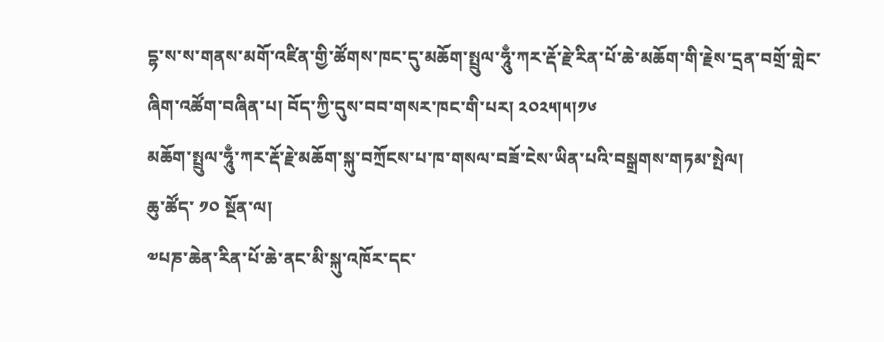དྷ་ས་ས་གནས་མགོ་འཛིན་གྱི་ཚོགས་ཁང་དུ་མཆོག་སྤྲུལ་ཧཱུྃ་ཀར་རྡོ་རྗེ་རིན་པོ་ཆེ་མཆོག་གི་རྗེས་དྲན་བགྲོ་གླེང་ཞིག་འཚོག་བཞིན་པ། བོད་ཀྱི་དུས་བབ་གསར་ཁང་གི་པར། ༢༠༢༥།༥།༡༦
མཆོག་སྤྲུལ་ཧཱུྃ་ཀར་རྡོ་རྗེ་མཆོག་སྐུ་བཀྲོངས་པ་ཁ་གསལ་བཟོ་ངེས་ཡིན་པའི་བསྒྲགས་གཏམ་སྤེལ།
ཆུ་ཚོད་ ༡༠ སྔོན་ལ།
༧པཎ་ཆེན་རིན་པོ་ཆེ་ནང་མི་སྐུ་འཁོར་དང་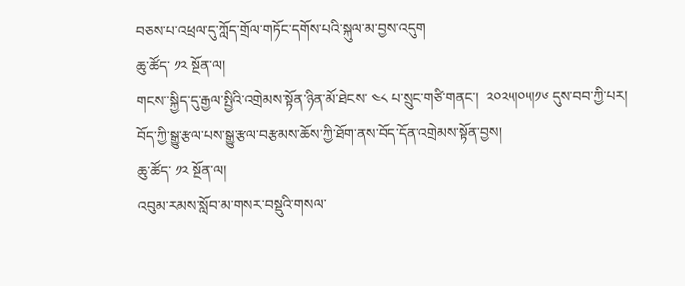བཅས་པ་འཕྲལ་དུ་ཀློད་གྲོལ་གཏོང་དགོས་པའི་སྐུལ་མ་བྱས་འདུག
ཆུ་ཚོད་ ༡༢ སྔོན་ལ།
གངས་་སྐྱིད་དུ་རྒྱལ་སྤྱིའི་འགྲེམས་སྟོན་ཉིན་མོ་ཐེངས་ ༤༨ པ་སྲུང་གཙི་གནང་།  ༢༠༢༥།༠༥།༡༦ དུས་བབ་ཀྱི་པར།
བོད་ཀྱི་སྒྱུ་རྩལ་པས་སྒྱུ་རྩལ་བརྩམས་ཆོས་ཀྱི་ཐོག་ནས་བོད་དོན་འགྲེམས་སྟོན་བྱས།
ཆུ་ཚོད་ ༡༢ སྔོན་ལ།
འབུམ་རམས་སློབ་མ་གསར་བསྡུའི་གསལ་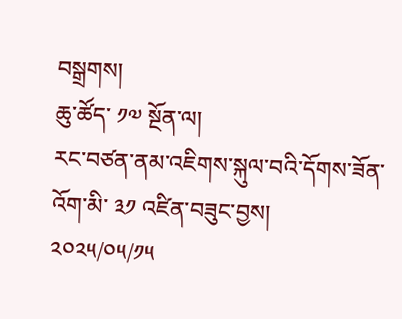བསྒྲགས།
ཆུ་ཚོད་ ༡༧ སྔོན་ལ།
རང་བཙན་ནམ་འཇིགས་སྐུལ་བའི་དོགས་ཟོན་འོག་མི་ ༣༡ འཛིན་བཟུང་བྱས།
༢༠༢༥/༠༥/༡༥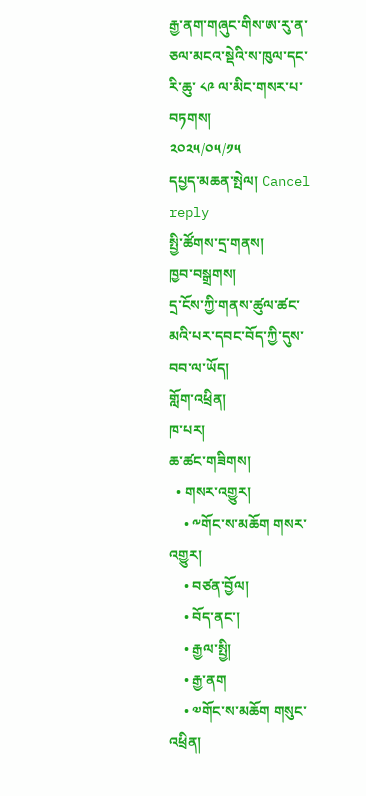རྒྱ་ནག་གཞུང་གིས་ཨ་རུ་ན་ཅལ་མངའ་སྡེའི་ས་ཁུལ་དང་རི་ཆུ་ ༨༩ ལ་མིང་གསར་པ་བཏགས།
༢༠༢༥/༠༥/༡༥
དཔྱད་མཆན་སྤེལ། Cancel reply
སྤྱི་ཚོགས་དྲ་གནས།
ཁྱབ་བསྒྲགས།
དྲ་ངོས་ཀྱི་གནས་ཚུལ་ཚང་མའི་པར་དབང་བོད་ཀྱི་དུས་བབ་ལ་ཡོད།
གློག་འཕྲིན།
ཁ་པར།
ཆ་ཚང་གཟིགས།
  • གསར་འགྱུར།
    • ༸གོང་ས་མཆོག གསར་འགྱུར།
    • བཙན་བྱོལ།
    • བོད་ནང་།
    • རྒྱལ་སྤྱི།
    • རྒྱ་ནག
    • ༧གོང་ས་མཆོག གསུང་འཕྲིན།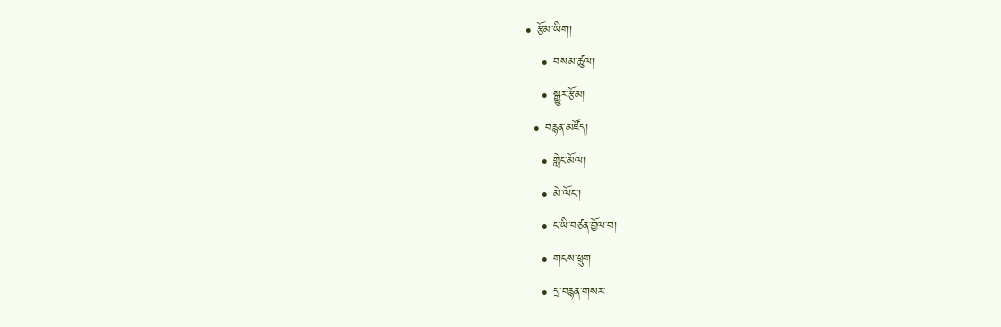• རྩོམ་ཡིག།
    • བསམ་ཚུལ།
    • སྒྱུར་རྩོམ།
  • བརྙན་མཛོད།
    • གླེང་མོལ།
    • མེ་ལོང་།
    • ང་ཡི་བཙན་བྱོལ་བ།
    • གངས་ཕྲུག
    • དྲ་བརྙན་གསར་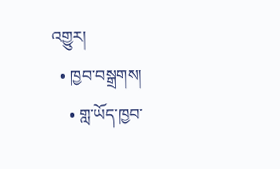འགྱུར།
  • ཁྱབ་བསྒྲགས།
    • གླ་ཡོད་ཁྱབ་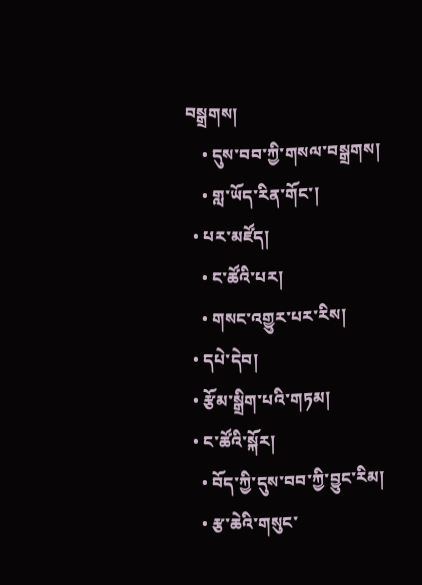བསྒྲགས།
    • དུས་བབ་ཀྱི་གསལ་བསྒྲགས།
    • གླ་ཡོད་རིན་གོང་།
  • པར་མཛོད།
    • ང་ཚོའི་པར།
    • གསང་འགྱུར་པར་རིས།
  • དཔེ་དེབ།
  • རྩོམ་སྒྲིག་པའི་གཏམ།
  • ང་ཚོའི་སྐོར།
    • བོད་ཀྱི་དུས་བབ་ཀྱི་བྱུང་རིམ།
    • རྩ་ཆེའི་གསུང་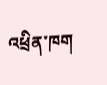འཕྲིན་ཁག